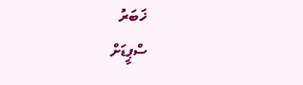ޚަބަރު
ސްޕީޑަށް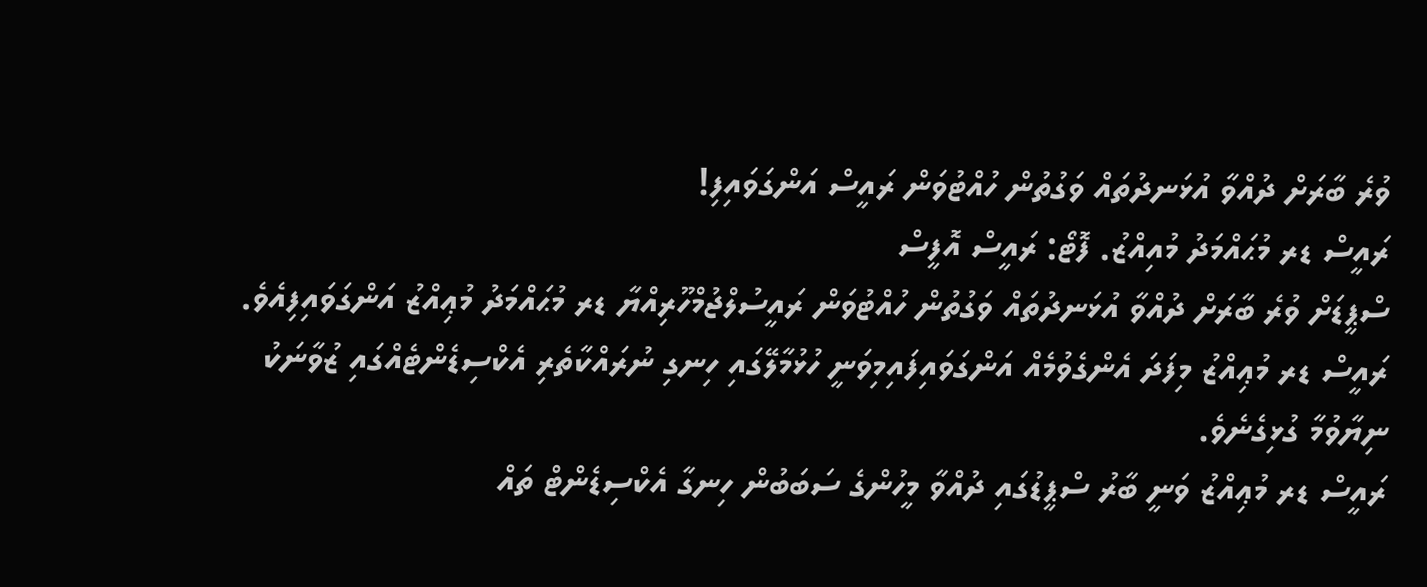ވުރެ ބާރަށް ދުއްވާ އުޅަނދުތައް ވަގުތުން ހުއްޓުވަން ރައީސް އަންގަވައިފި!
ރައީސް ޑރ މުޙައްމަދު މުއިއްޒު. ފޮޓޯ: ރައީސް އޮފީސް
ސްޕީޑަށް ވުރެ ބާރަށް ދުއްވާ އުޅަނދުތައް ވަގުތުން ހުއްޓުވަން ރައީސުލްޖުމްހޫރިއްޔާ ޑރ މުޙައްމަދު މުޢިއްޒު އަންގަވައިފިއެވެ.
ރައީސް ޑރ މުޢިއްޒު މިފަދަ އެންގެވުމެއް އަންގަވައިފައިމިވަނީ ހުޅުމާލޭގައި ހިނގި ނުރައްކާތެރި އެކްސިޑެންޓެއްގައި ޒުވާނަކު ނިޔާވުމާ ގުޅިގެނެވެ.
ރައީސް ޑރ މުޢިއްޒު ވަނީ ބާރު ސްޕީޑުގައި ދުއްވާ މީހުންގެ ސަބަބުން ހިނގާ އެކްސިޑެންޓް ތައް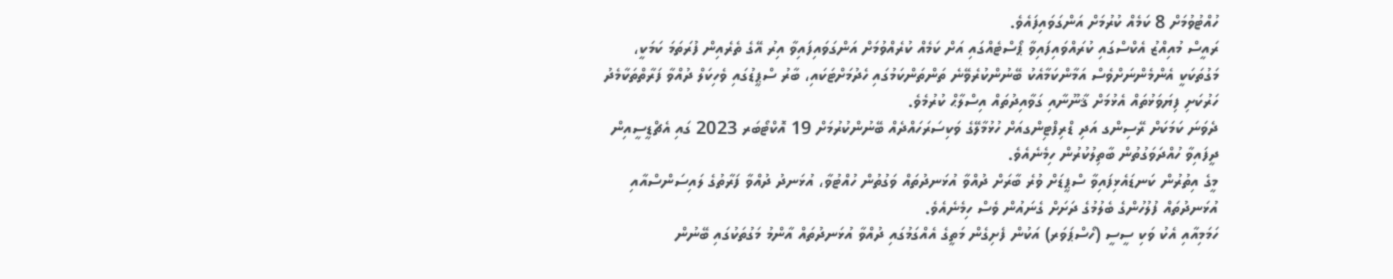ހުއްޓުވުމަށް 8 ކަމެއް ކުރުމަށް އަންގަވައިފައެވެ.
ރައީސް މުއިއްޒު އެކްސްގައި ކުރައްވައިފައިވާ ޕޯސްޓެއްގައި އަށް ކަމެއް ކުރެއްވުމަށް އަންގަވައިފައިވާ އިރު އޭގެ ތެރެއިން ފުރަތަމަ ކަމަކީ، މަގުތަކަކީ އެންމެންނަށްވެސް އަމާންކަމާއެކު ބޭނުންކުރެވޭނެ ތަންތަންކަމުގައި ހެދުމަށްޓަކައި، ބާރު ސްޕީޑުގައި ވެހިކަލް ދުއްވާ ފަރާތްތަކާމެދު ހަރުކަށި ފިޔަވަޅުތައް އެޅުމަށް ޤާނޫނާއި ގަވާއިދުތައް އިސްލާޙް ކުރުމެވެ.
ދެވަނަ ކަމަކަށް ރޭސިންގ އަދި ޑްރިފްޓިންގއަށް ހުޅުމާލޭގެ ވަކިސަރަހައްދެއް ބޭނުންކުރުމަށް 19 އޮކްޓޯބަރ 2023 ގައި އެޗްޑީސީއިން ދީފައިވާ ހުއްދަވަގުތުން ބާތިލުކުރުން ހިމެނެއެވެ.
މީގެ އިތުރުން ކަނޑައެޅިފައިވާ ސްޕީޑަށް ވުރެ ބާރަށް ދުއްވާ އުޅަނދުތައް ވަގުތުން ހުއްޓުވާ، އުޅަނދު ދުއްވާ ފަރާތުގެ ލައިސަންސްއާއި އުޅަނދުތައް ފުލުހުންގެ ބެލުމުގެ ދަށަށް ގެނައުން ވެސް ހިމެނެއެވެ.
ހަމަމިއާއި އެކު ވަކި ސީސީ (ހޯސްޕަވަރ) އަކުން ފެށިގެން މަތީގެ އެއްގަމުގައި ދުއްވާ އުޅަނދުތައް އާންމު މަގުތަކުގައި ބޭނުން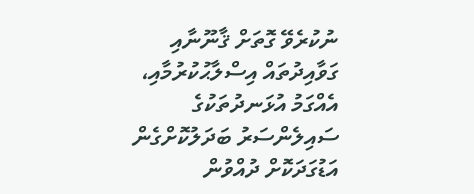ނުކުރެވޭ ގޮތަށް ޤާނޫނާއި ގަވާއިދުތައް އިސްލާޙުކުރުމާއި، އެއްގަމު އުޅަނދުތަކުގެ ސައިލެންސަރު ބަދަލުކޮށްގެން އަޑުގަދަކޮށް ދުއްވުން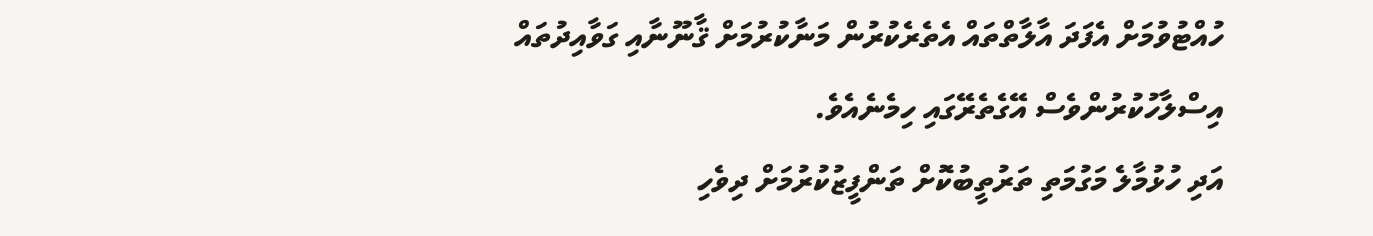ހުއްޓުވުމަށް އެފަދަ އާލާތްތައް އެތެރެކުރުން މަނާކުރުމަށް ޤާނޫނާއި ގަވާއިދުތައް އިސްލާހުކުރުންވެސް އޭގެތެރޭގައި ހިމެނެއެވެ.
އަދި ހުޅުމާލެ މަގުމަތި ތަރުތީބުކޮށް ތަންފީޒުކުރުމަށް ދިވެހި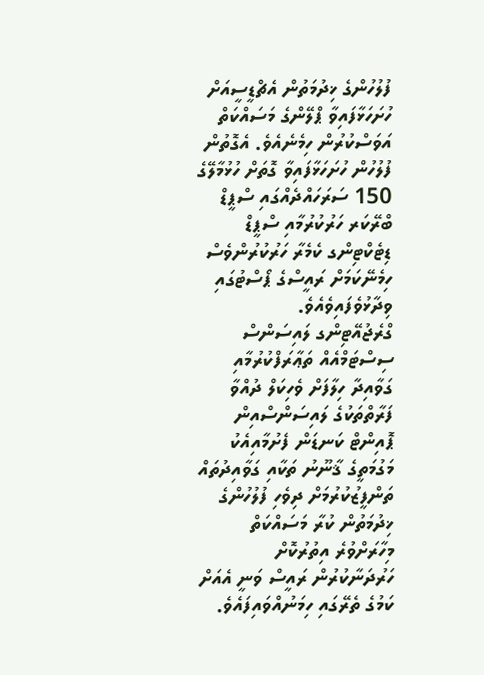ފުލުހުންގެ ޚިދުމަތުން އެޗްޑީސީއަށް ހުށަހަޅާފައިވާ ޕްލޭންގެ މަސައްކަތް އަވަސްކުރުން ހިމެނެއެވެ. އެގޮތުން ފުލުހުން ހުށަހަޅާފައިވާ ގޮތަށް ހުޅުމާލޭގެ 150 ސަރަހައްދެއްގައި ސްޕީޑް ބްރޭކަރ ހަރުކުރުމާއި ސްޕީޑް ޑިޓެކްޓިންގ ކެމެރާ ހަރުކުރުންވެސް ހިމެނޭކަމަށް ރައީސްގެ ޕޯސްޓުގައި ވިދާޅުވެފައިވެއެވެ.
ގްރެޖުއޭޓިންގ ލައިސަންސް ސިސްޓަމްއެއް ތަޢާރަފްކުރުމާއި ގަވާއިދާ ހިލާފަށް ވެހިކަލް ދުއްވާ ފަރާތްތަކުގެ ލައިސަންސްއިން ޕޮއިންޓް ކަނޑަން ފެށުމާއިއެކު މަގުމަތީގެ ޤާނޫނު ތަކާއި ގަވާއިދުތައް ތަންފީޒުކުރުމަށް ދިވެހި ފުލުހުންގެ ޚިދުމަތުން ކުރާ މަސައްކަތް މިހާރަށްވުރެ އިތުރުކޮށް ހަރުދަނާކުރުން ރައީސް ވަނީ އެއަށް ކަމުގެ ތެރޭގައި ހިމަނުއްވައިފައެވެ.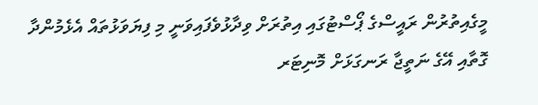މީގެއިތުރުން ރައީސްގެ ޕޯސްޓުގައި އިތުރަށް ވިދާޅުވެފައިވަނީ މި ފިޔަވަޅުތައް އެޅެމުންދާ ގޮތާއި އޭގެ ނަތީޖާ ރަނގަޅަށް މޮނިޓަރ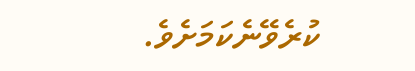ކުރެވޭނެކަމަށެވެ.